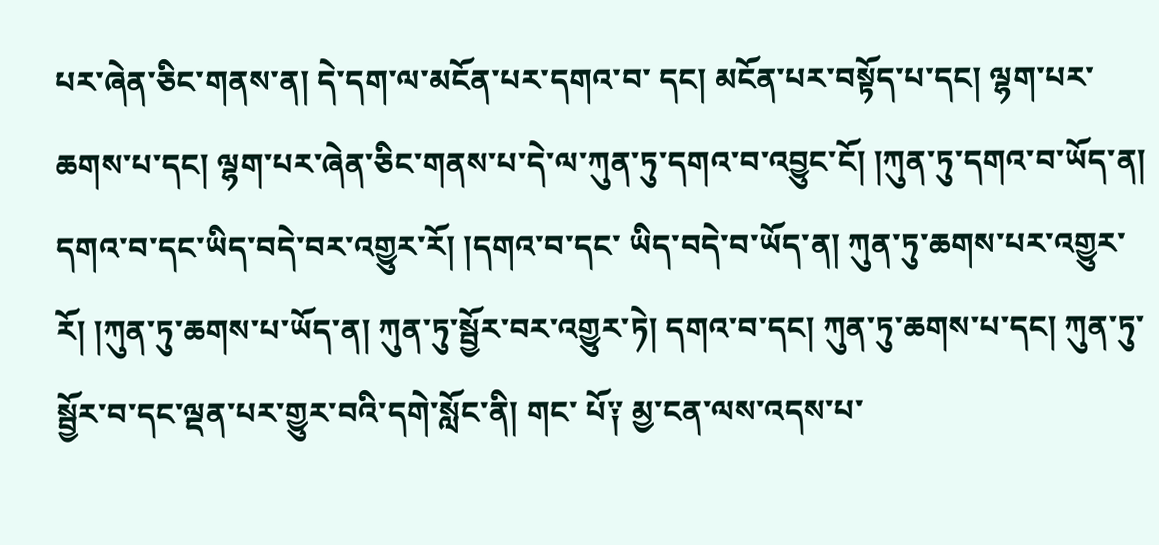པར་ཞེན་ཅིང་གནས་ན། དེ་དག་ལ་མངོན་པར་དགའ་བ་ དང། མངོན་པར་བསྟོད་པ་དང། ལྷག་པར་ཆགས་པ་དང། ལྷག་པར་ཞེན་ཅིང་གནས་པ་དེ་ལ་ཀུན་ཏུ་དགའ་བ་འབྱུང་ངོ། །ཀུན་ཏུ་དགའ་བ་ཡོད་ན། དགའ་བ་དང་ཡིད་བདེ་བར་འགྱུར་རོ། །དགའ་བ་དང་ ཡིད་བདེ་བ་ཡོད་ན། ཀུན་ཏུ་ཆགས་པར་འགྱུར་རོ། །ཀུན་ཏུ་ཆགས་པ་ཡོད་ན། ཀུན་ཏུ་སྦྱོར་བར་འགྱུར་ཏེ། དགའ་བ་དང། ཀུན་ཏུ་ཆགས་པ་དང། ཀུན་ཏུ་སྦྱོར་བ་དང་ལྡན་པར་གྱུར་བའི་དགེ་སློང་ནི། གང་ པོ༑ མྱ་ངན་ལས་འདས་པ་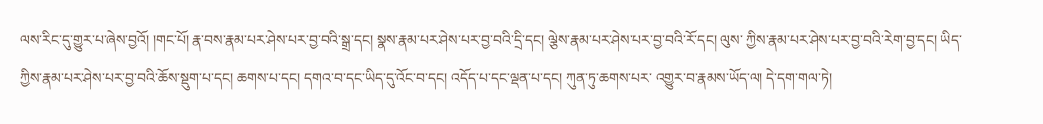ལས་རིང་དུ་གྱུར་པ་ཞེས་བྱའོ། །གང་པོ། རྣ་བས་རྣམ་པར་ཤེས་པར་བྱ་བའི་སྒྲ་དང། སྣས་རྣམ་པར་ཤེས་པར་བྱ་བའི་དྲི་དང། ལྕེས་རྣམ་པར་ཤེས་པར་བྱ་བའི་རོ་དང། ལུས་ ཀྱིས་རྣམ་པར་ཤེས་པར་བྱ་བའི་རེག་བྱ་དང། ཡིད་ཀྱིས་རྣམ་པར་ཤེས་པར་བྱ་བའི་ཆོས་སྡུག་པ་དང། ཆགས་པ་དང། དགའ་བ་དང་ཡིད་དུ་འོང་བ་དང། འདོད་པ་དང་ལྡན་པ་དང། ཀུན་ཏུ་ཆགས་པར་ འགྱུར་བ་རྣམས་ཡོད་ལ། དེ་དག་གལ་ཏེ།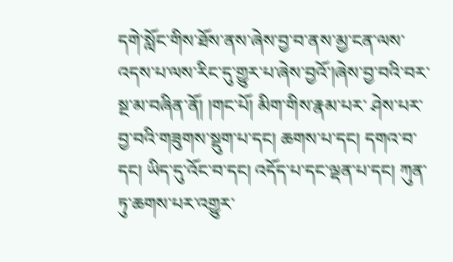དགེ་སློང་གིས་ཐོས་ནས་ཞེས་བྱ་བ་ནས་མྱ་ངན་ལས་འདས་པ་ལས་རིང་དུ་གྱུར་པ་ཞེས་བྱའོ་།ཞེས་བྱ་བའི་བར་སྔ་མ་བཞིན་ནོ། །གང་པོ། མིག་གིས་རྣམ་པར་ ཤེས་པར་བྱ་བའི་གཟུགས་སྡུག་པ་དང། ཆགས་པ་དང། དགའ་བ་དང། ཡིད་དུ་འོང་བ་དང། འདོད་པ་དང་ལྡན་པ་དང། ཀུན་ཏུ་ཆགས་པར་འགྱུར་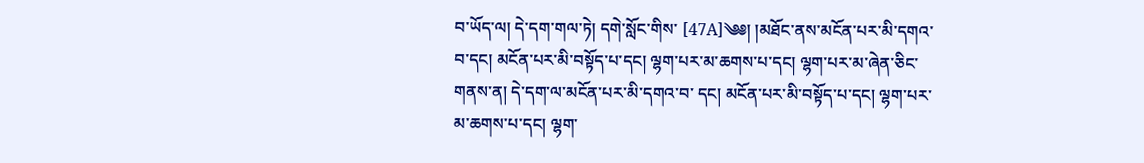བ་ཡོད་ལ། དེ་དག་གལ་ཏེ། དགེ་སློང་གིས་ [47A]༄༅། །མཐོང་ནས་མངོན་པར་མི་དགའ་བ་དང། མངོན་པར་མི་བསྟོད་པ་དང། ལྷག་པར་མ་ཆགས་པ་དང། ལྷག་པར་མ་ཞེན་ཅིང་གནས་ན། དེ་དག་ལ་མངོན་པར་མི་དགའ་བ་ དང། མངོན་པར་མི་བསྟོད་པ་དང། ལྷག་པར་མ་ཆགས་པ་དང། ལྷག་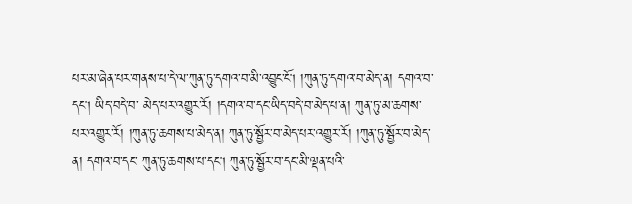པར་མ་ཞེན་པར་གནས་པ་དེ་ལ་ཀུན་ཏུ་དགའ་བ་མི་འབྱུང་ངོ། །ཀུན་ཏུ་དགའ་བ་མེད་ན། དགའ་བ་དང། ཡིད་བདེ་བ་ མེད་པར་འགྱུར་རོ། །དགའ་བ་དང་ཡིད་བདེ་བ་མེད་པ་ན། ཀུན་ཏུ་མ་ཆགས་པར་འགྱུར་རོ། །ཀུན་ཏུ་ཆགས་པ་མེད་ན། ཀུན་ཏུ་སྦྱོར་བ་མེད་པར་འགྱུར་རོ། །ཀུན་ཏུ་སྦྱོར་བ་མེད་ན། དགའ་བ་དང་ ཀུན་ཏུ་ཆགས་པ་དང། ཀུན་ཏུ་སྦྱོར་བ་དང་མི་ལྡན་པའི་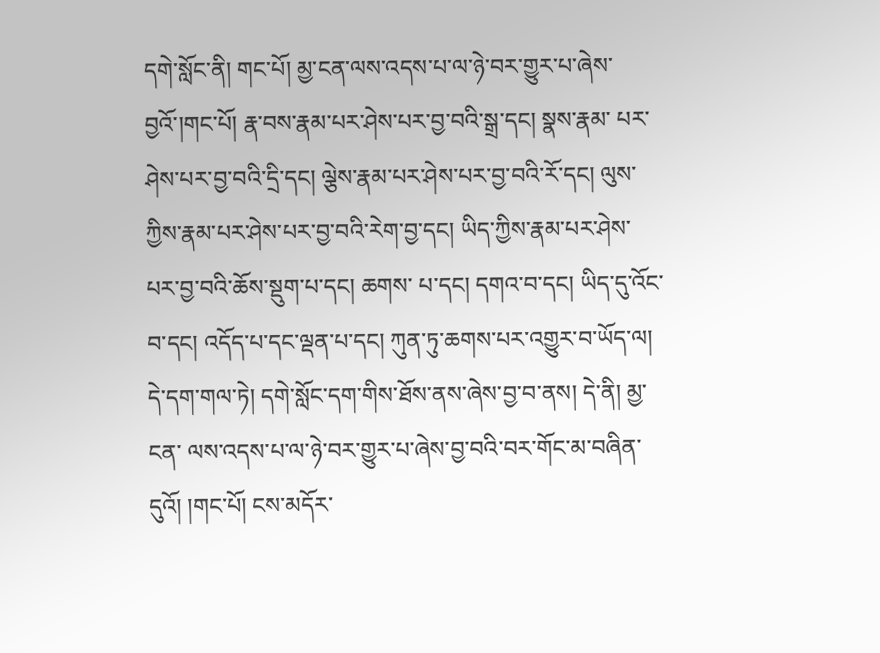དགེ་སློང་ནི། གང་པོ། མྱ་ངན་ལས་འདས་པ་ལ་ཉེ་བར་གྱུར་པ་ཞེས་བྱའོ་།གང་པོ། རྣ་བས་རྣམ་པར་ཤེས་པར་བྱ་བའི་སྒྲ་དང། སྣས་རྣམ་ པར་ཤེས་པར་བྱ་བའི་དྲི་དང། ལྕེས་རྣམ་པར་ཤེས་པར་བྱ་བའི་རོ་དང། ལུས་ཀྱིས་རྣམ་པར་ཤེས་པར་བྱ་བའི་རེག་བྱ་དང། ཡིད་ཀྱིས་རྣམ་པར་ཤེས་པར་བྱ་བའི་ཆོས་སྡུག་པ་དང། ཆགས་ པ་དང། དགའ་བ་དང། ཡིད་དུ་འོང་བ་དང། འདོད་པ་དང་ལྡན་པ་དང། ཀུན་ཏུ་ཆགས་པར་འགྱུར་བ་ཡོད་ལ། དེ་དག་གལ་ཏེ། དགེ་སློང་དག་གིས་ཐོས་ནས་ཞེས་བྱ་བ་ནས། དེ་ནི། མྱ་ངན་ ལས་འདས་པ་ལ་ཉེ་བར་གྱུར་པ་ཞེས་བྱ་བའི་བར་གོང་མ་བཞིན་དུའོ། །གང་པོ། ངས་མདོར་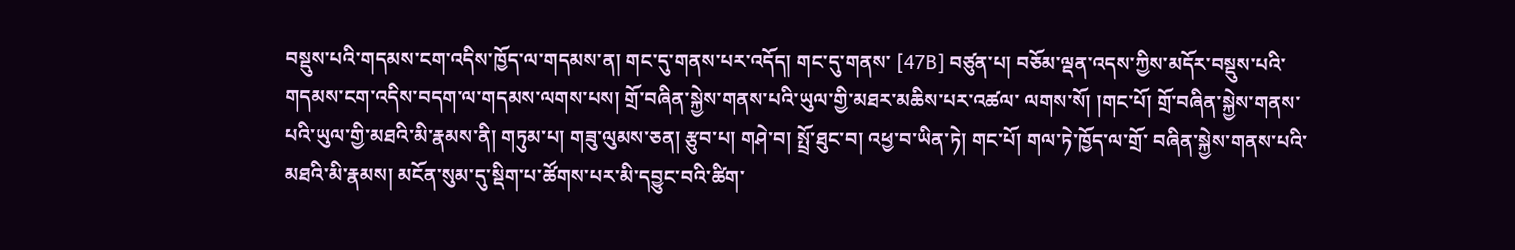བསྡུས་པའི་གདམས་ངག་འདིས་ཁྱོད་ལ་གདམས་ན། གང་དུ་གནས་པར་འདོད། གང་དུ་གནས་ [47B] བཙུན་པ། བཅོམ་ལྡན་འདས་ཀྱིས་མདོར་བསྡུས་པའི་གདམས་ངག་འདིས་བདག་ལ་གདམས་ལགས་པས། གྲོ་བཞིན་སྐྱེས་གནས་པའི་ཡུལ་གྱི་མཐར་མཆིས་པར་འཚལ་ ལགས་སོ། །གང་པོ། གྲོ་བཞིན་སྐྱེས་གནས་པའི་ཡུལ་གྱི་མཐའི་མི་རྣམས་ནི། གཏུམ་པ། གཟུ་ལུམས་ཅན། རྩུབ་པ། གཤེ་བ། སྤྲོ་ཐུང་བ། འཕྱ་བ་ཡིན་ཏེ། གང་པོ། གལ་ཏེ་ཁྱོད་ལ་གྲོ་ བཞིན་སྐྱེས་གནས་པའི་མཐའི་མི་རྣམས། མངོན་སུམ་དུ་སྡིག་པ་ཚོགས་པར་མི་དབྱུང་བའི་ཚིག་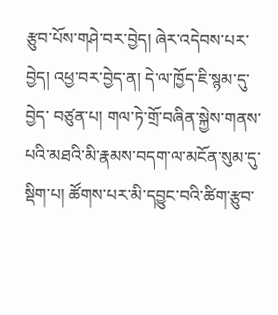རྩུབ་པོས་གཤེ་བར་བྱེད། ཞེར་འདེབས་པར་བྱེད། འཕྱ་བར་བྱེད་ན། དེ་ལ་ཁྱོད་ཇི་སྙམ་དུ་བྱེད་ བཙུན་པ། གལ་ཏེ་གྲོ་བཞིན་སྐྱེས་གནས་པའི་མཐའི་མི་རྣམས་བདག་ལ་མངོན་སུམ་དུ་སྡིག་པ། ཚོགས་པར་མི་དབྱུང་བའི་ཚིག་རྩུབ་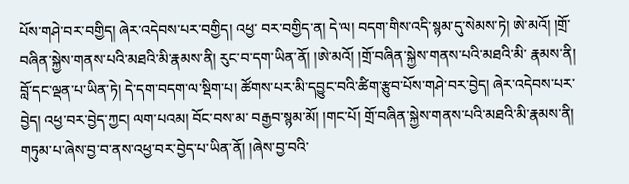པོས་གཤེ་བར་བགྱིད། ཞེར་འདེབས་པར་བགྱིད། འཕྱ་ བར་བགྱིད་ན། དེ་ལ། བདག་གིས་འདི་སྙམ་དུ་སེམས་ཏེ། ཨེ་མའོ། །གྲོ་བཞིན་སྐྱེས་གནས་པའི་མཐའི་མི་རྣམས་ནི། རུང་བ་དག་ཡིན་ནོ། །ཨེ་མའོ། །གྲོ་བཞིན་སྐྱེས་གནས་པའི་མཐའི་མི་ རྣམས་ནི། བློ་དང་ལྡན་པ་ཡིན་ཏེ། དེ་དག་བདག་ལ་སྡིག་པ། ཚོགས་པར་མི་དབྱུང་བའི་ཚིག་རྩུབ་པོས་གཤེ་བར་བྱེད། ཞེར་འདེབས་པར་བྱེད། འཕྱ་བར་བྱེད་ཀྱང། ལག་པའམ། བོང་བས་མ་ བརྒྱབ་སྙམ་མོ། །གང་པོ། གྲོ་བཞིན་སྐྱེས་གནས་པའི་མཐའི་མི་རྣམས་ནི། གཏུམ་པ་ཞེས་བྱ་བ་ནས་འཕྱ་བར་བྱེད་པ་ཡིན་ནོ། །ཞེས་བྱ་བའི་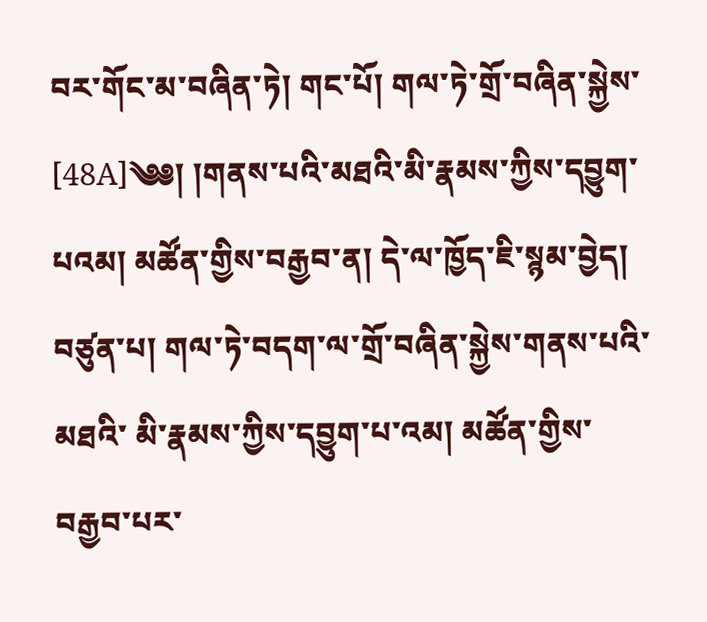བར་གོང་མ་བཞིན་ཏེ། གང་པོ། གལ་ཏེ་གྲོ་བཞིན་སྐྱེས་ [48A]༄༅། །གནས་པའི་མཐའི་མི་རྣམས་ཀྱིས་དབྱུག་པའམ། མཚོན་གྱིས་བརྒྱབ་ན། དེ་ལ་ཁྱོད་ཇི་སྙམ་བྱེད། བཙུན་པ། གལ་ཏེ་བདག་ལ་གྲོ་བཞིན་སྐྱེས་གནས་པའི་མཐའི་ མི་རྣམས་ཀྱིས་དབྱུག་པ་འམ། མཚོན་གྱིས་བརྒྱབ་པར་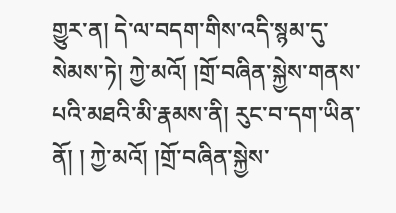གྱུར་ན། དེ་ལ་བདག་གིས་འདི་སྙམ་དུ་སེམས་ཏེ། ཀྱེ་མའོ། །གྲོ་བཞིན་སྐྱེས་གནས་པའི་མཐའི་མི་རྣམས་ནི། རུང་བ་དག་ཡིན་ནོ། ། ཀྱེ་མའོ། །གྲོ་བཞིན་སྐྱེས་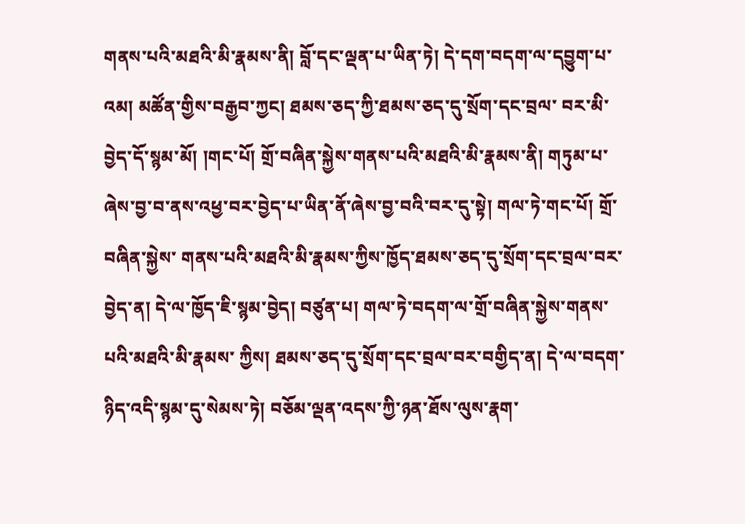གནས་པའི་མཐའི་མི་རྣམས་ནི། བློ་དང་ལྡན་པ་ཡིན་ཏེ། དེ་དག་བདག་ལ་དབྱུག་པ་འམ། མཚོན་གྱིས་བརྒྱབ་ཀྱང། ཐམས་ཅད་ཀྱི་ཐམས་ཅད་དུ་སྲོག་དང་བྲལ་ བར་མི་བྱེད་དོ་སྙམ་མོ། །གང་པོ། གྲོ་བཞིན་སྐྱེས་གནས་པའི་མཐའི་མི་རྣམས་ནི། གཏུམ་པ་ཞེས་བྱ་བ་ནས་འཕྱ་བར་བྱེད་པ་ཡིན་ནོ་ཞེས་བྱ་བའི་བར་དུ་སྟེ། གལ་ཏེ་གང་པོ། གྲོ་བཞིན་སྐྱེས་ གནས་པའི་མཐའི་མི་རྣམས་ཀྱིས་ཁྱོད་ཐམས་ཅད་དུ་སྲོག་དང་བྲལ་བར་བྱེད་ན། དེ་ལ་ཁྱོད་ཇི་སྙམ་བྱེད། བཙུན་པ། གལ་ཏེ་བདག་ལ་གྲོ་བཞིན་སྐྱེས་གནས་པའི་མཐའི་མི་རྣམས་ ཀྱིས། ཐམས་ཅད་དུ་སྲོག་དང་བྲལ་བར་བགྱིད་ན། དེ་ལ་བདག་ཉིད་འདི་སྙམ་དུ་སེམས་ཏེ། བཅོམ་ལྡན་འདས་ཀྱི་ཉན་ཐོས་ལུས་རྣག་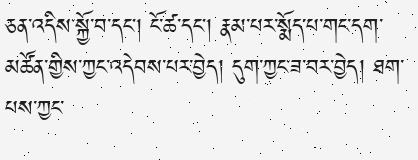ཅན་འདིས་སྐྱོ་བ་དང། ངོ་ཚ་དང། རྣམ་པར་སྨོད་པ་གང་དག་ མཚོན་གྱིས་ཀྱང་འདེབས་པར་བྱེད། དུག་ཀྱང་ཟ་བར་བྱེད། ཐག་པས་ཀྱང་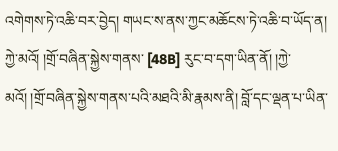འགེགས་ཏེ་འཆི་བར་བྱེད། གཡང་ས་ནས་ཀྱང་མཆོངས་ཏེ་འཆི་བ་ཡོད་ན། ཀྱེ་མའོ། །གྲོ་བཞིན་སྐྱེས་གནས་ [48B] རུང་བ་དག་ཡིན་ནོ། །ཀྱེ་མའོ། །གྲོ་བཞིན་སྐྱེས་གནས་པའི་མཐའི་མི་རྣམས་ནི། བློ་དང་ལྡན་པ་ཡིན་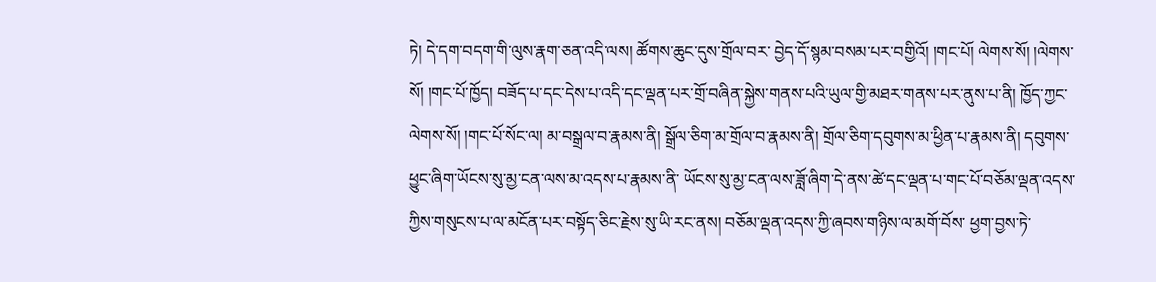ཏེ། དེ་དག་བདག་གི་ལུས་རྣག་ཅན་འདི་ལས། ཚོགས་ཆུང་དུས་གྲོལ་བར་ བྱེད་དོ་སྙམ་བསམ་པར་བགྱིའོ། །གང་པོ། ལེགས་སོ། །ལེགས་སོ། །གང་པོ་ཁྱོད། བཟོད་པ་དང་དེས་པ་འདི་དང་ལྡན་པར་གྲོ་བཞིན་སྐྱེས་གནས་པའི་ཡུལ་གྱི་མཐར་གནས་པར་ནུས་པ་ནི། ཁྱོད་ཀྱང་ ལེགས་སོ། །གང་པོ་སོང་ལ། མ་བསྒྲལ་བ་རྣམས་ནི། སྒྲོལ་ཅིག་མ་གྲོལ་བ་རྣམས་ནི། གྲོལ་ཅིག་དབུགས་མ་ཕྱིན་པ་རྣམས་ནི། དབུགས་ཕྱུང་ཞིག་ཡོངས་སུ་མྱ་ངན་ལས་མ་འདས་པ་རྣམས་ནི་ ཡོངས་སུ་མྱ་ངན་ལས་ཟློ་ཞིག་དེ་ནས་ཚེ་དང་ལྡན་པ་གང་པོ་བཅོམ་ལྡན་འདས་ཀྱིས་གསུངས་པ་ལ་མངོན་པར་བསྟོད་ཅིང་རྗེས་སུ་ཡི་རང་ནས། བཅོམ་ལྡན་འདས་ཀྱི་ཞབས་གཉིས་ལ་མགོ་བོས་ ཕྱག་བྱས་ཏེ་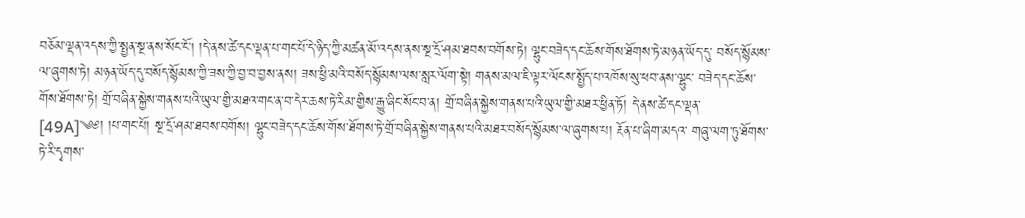བཅོམ་ལྡན་འདས་ཀྱི་སྤྱན་སྔ་ནས་སོང་ངོ། །དེ་ནས་ཚེ་དང་ལྡན་པ་གང་པོ་དེ་ཉིད་ཀྱི་མཚན་མོ་འདས་ནས་སྔ་དྲོ་ཤམ་ཐབས་བགོས་ཏེ། ལྷུང་བཟེད་དང་ཆོས་གོས་ཐོགས་ཏེ་མཉན་ཡོད་དུ་ བསོད་སྙོམས་ལ་ཞུགས་ཏེ། མཉན་ཡོད་དུ་བསོད་སྙོམས་ཀྱི་ཟས་ཀྱི་བྱ་བ་བྱས་ནས། ཟས་ཕྱི་མའི་བསོད་སྙོམས་ལས་སླར་ལོག་སྟེ། གནས་མལ་ཇི་ལྟར་ལོངས་སྤྱོད་པ་འཁོས་སུ་ཕབ་ནས་ལྷུང་ བཟེད་དང་ཆོས་གོས་ཐོགས་ཏེ། གྲོ་བཞིན་སྐྱེས་གནས་པའི་ཡུལ་གྱི་མཐའ་གང་ན་བ་དེར་ཆས་ཏེ་རིམ་གྱིས་རྒྱུ་ཞིང་སོང་བ་ན། གྲོ་བཞིན་སྐྱེས་གནས་པའི་ཡུལ་གྱི་མཐར་ཕྱིན་ཏོ། དེ་ནས་ཚེ་དང་ལྡན་ [49A]༄༅། །པ་གང་པོ། སྔ་དྲོ་ཤམ་ཐབས་བགོས། ལྷུང་བཟེད་དང་ཆོས་གོས་ཐོགས་ཏེ་གྲོ་བཞིན་སྐྱེས་གནས་པའི་མཐར་བསོད་སྙོམས་ལ་ཞུགས་པ། རྔོན་པ་ཞིག་མདའ་ གཞུ་ལག་ཏུ་ཐོགས་ཏེ་རི་དྭགས་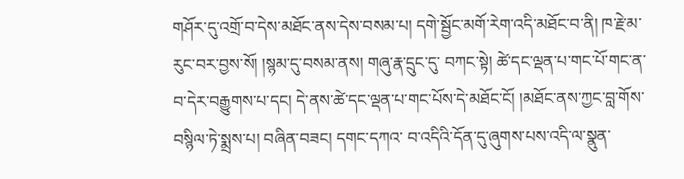གཤོར་དུ་འགྲོ་བ་དེས་མཐོང་ནས་དེས་བསམ་པ། དགེ་སྦྱོང་མགོ་རེག་འདི་མཐོང་བ་ནི། ཁ་རྗེ་མ་རུང་བར་བྱས་སོ། །སྙམ་དུ་བསམ་ནས། གཞུ་རྣ་དྲུང་དུ་ བཀང་སྟེ། ཚེ་དང་ལྡན་པ་གང་པོ་གང་ན་བ་དེར་བརྒྱུགས་པ་དང། དེ་ནས་ཚེ་དང་ལྡན་པ་གང་པོས་དེ་མཐོང་ངོ། །མཐོང་ནས་ཀྱང་བླ་གོས་བསྙིལ་ཏེ་སྨྲས་པ། བཞིན་བཟང། དགང་དཀའ་ བ་འདིའི་དོན་དུ་ཞུགས་པས་འདི་ལ་སྣུན་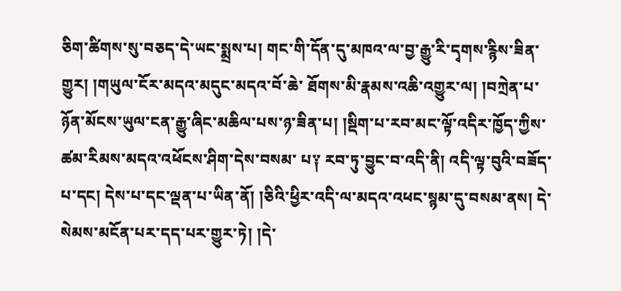ཅིག་ཚིགས་སུ་བཅད་དེ་ཡང་སྨྲས་པ། གང་གི་དོན་དུ་མཁའ་ལ་བྱ་རྒྱུ་རི་དྭགས་རྙིས་ཟིན་གྱུར། །གཡུལ་ངོར་མདའ་མདུང་མདའ་བོ་ཆེ་ ཐོགས་མི་རྣམས་འཆི་འགྱུར་ལ། །བཀྲེན་པ་ཉོན་མོངས་ཡུལ་ངན་རྒྱུ་ཞིང་མཆིལ་པས་ཉ་ཟིན་པ། །སྡིག་པ་རབ་མང་ལྟོ་འདིར་ཁྱོད་ཀྱིས་ཚམ་རིམས་མདའ་འཕོངས་ཤིག་དེས་བསམ་ པ༑ རབ་ཏུ་བྱུང་བ་འདི་ནི། འདི་ལྟ་བུའི་བཟོད་པ་དང། དེས་པ་དང་ལྡན་པ་ཡིན་ནོ། །ཅིའི་ཕྱིར་འདི་ལ་མདའ་འཕང་སྙམ་དུ་བསམ་ནས། དེ་སེམས་མངོན་པར་དད་པར་གྱུར་ཏེ། །དེ་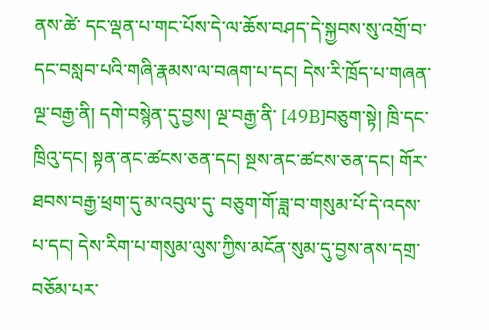ནས་ཚེ་ དང་ལྡན་པ་གང་པོས་དེ་ལ་ཆོས་བཤད་དེ་སྐྱབས་སུ་འགྲོ་བ་དང་བསླབ་པའི་གཞི་རྣམས་ལ་བཞག་པ་དང། དེས་རི་ཁྲོད་པ་གཞན་ལྔ་བརྒྱ་ནི། དགེ་བསྙེན་དུ་བྱས། ལྔ་བརྒྱ་ནི་ [49B]བཅུག་སྟེ། ཁྲི་དང་ཁྲིའུ་དང། སྟན་ནང་ཚངས་ཅན་དང། སྔས་ནང་ཚངས་ཅན་དང། གོར་ཐབས་བརྒྱ་ཕྲག་དུ་མ་འབུལ་དུ་ བཅུག་གོ་ཟླ་བ་གསུམ་པོ་དེ་འདས་པ་དང། དེས་རིག་པ་གསུམ་ལུས་ཀྱིས་མངོན་སུམ་དུ་བྱས་ནས་དགྲ་བཅོམ་པར་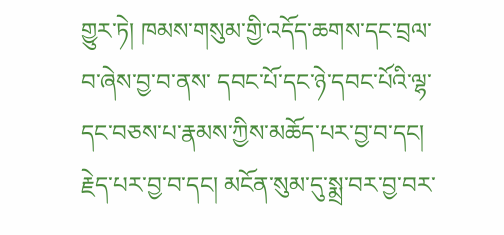གྱུར་ཏེ། ཁམས་གསུམ་གྱི་འདོད་ཆགས་དང་བྲལ་བ་ཞེས་བྱ་བ་ནས་ དབང་པོ་དང་ཉེ་དབང་པོའི་ལྷ་དང་བཅས་པ་རྣམས་ཀྱིས་མཆོད་པར་བྱ་བ་དང། རྗེད་པར་བྱ་བ་དང། མངོན་སུམ་དུ་སྨྲ་བར་བྱ་བར་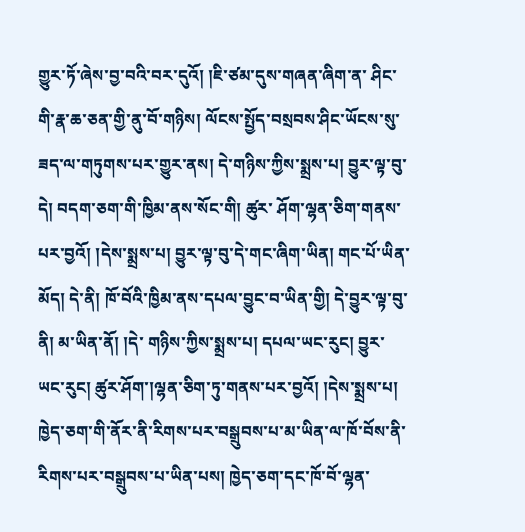གྱུར་ཏོ་ཞེས་བྱ་བའི་བར་དུའོ། །ཇི་ཙམ་དུས་གཞན་ཞིག་ན་ ཤིང་གི་རྣ་ཆ་ཅན་གྱི་ནུ་བོ་གཉིས། ལོངས་སྤྱོད་བསྲབས་ཤིང་ཡོངས་སུ་ཟད་ལ་གཏུགས་པར་གྱུར་ནས། དེ་གཉིས་ཀྱིས་སྨྲས་པ། བྱུར་ལྟ་བུ་དེ། བདག་ཅག་གི་ཁྱིམ་ནས་སོང་གི། ཚུར་ ཤོག་ལྷན་ཅིག་གནས་པར་བྱའོ། །དེས་སྨྲས་པ། བྱུར་ལྟ་བུ་དེ་གང་ཞིག་ཡིན། གང་པོ་ཡིན་མོད། དེ་ནི། ཁོ་བོའི་ཁྱིམ་ནས་དཔལ་བྱུང་བ་ཡིན་གྱི། དེ་བྱུར་ལྟ་བུ་ནི། མ་ཡིན་ནོ། །དེ་ གཉིས་ཀྱིས་སྨྲས་པ། དཔལ་ཡང་རུང། བྱུར་ཡང་རུང། ཚུར་ཤོག་།ལྷན་ཅིག་ཏུ་གནས་པར་བྱའོ། །དེས་སྨྲས་པ། ཁྱེད་ཅག་གི་ནོར་ནི་རིགས་པར་བསྒྲུབས་པ་མ་ཡིན་ལ་ཁོ་བོས་ནི་ རིགས་པར་བསྒྲུབས་པ་ཡིན་པས། ཁྱེད་ཅག་དང་ཁོ་བོ་ལྷན་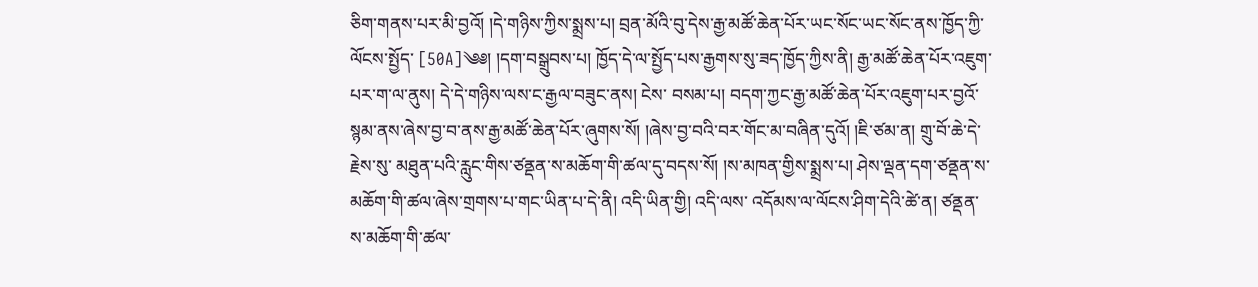ཅིག་གནས་པར་མི་བྱའོ། །དེ་གཉིས་ཀྱིས་སྨྲས་པ། བྲན་མོའི་བུ་དེས་རྒྱ་མཚོ་ཆེན་པོར་ཡང་སོང་ཡང་སོང་ནས་ཁྱོད་ཀྱི་ལོངས་སྤྱོད་ [50A]༄༅། །དག་བསྒྲུབས་པ། ཁྱོད་དེ་ལ་སྤྱོད་པས་རྒྱགས་སུ་ཟད་ཁྱོད་ཀྱིས་ནི། རྒྱ་མཚོ་ཆེན་པོར་འཇུག་པར་ག་ལ་ནུས། དེ་དེ་གཉིས་ལས་ང་རྒྱལ་བཟུང་ནས། ངེས་ བསམ་པ། བདག་ཀྱང་རྒྱ་མཚོ་ཆེན་པོར་འཇུག་པར་བྱའོ་སྙམ་ནས་ཞེས་བྱ་བ་ནས་རྒྱ་མཚོ་ཆེན་པོར་ཞུགས་སོ། །ཞེས་བྱ་བའི་བར་གོང་མ་བཞིན་དུའོ། །ཇི་ཙམ་ན། གྲུ་བོ་ཆེ་དེ་རྗེས་སུ་ མཐུན་པའི་རླུང་གིས་ཙནྡན་ས་མཆོག་གི་ཚལ་དུ་བདས་སོ། །ས་མཁན་གྱིས་སྨྲས་པ། ཤེས་ལྡན་དག་ཙནྡན་ས་མཆོག་གི་ཚལ་ཞེས་གྲགས་པ་གང་ཡིན་པ་དེ་ནི། འདི་ཡིན་གྱི། འདི་ལས་ འདོམས་ལ་ལོངས་ཤིག་དེའི་ཚེ་ན། ཙནྡན་ས་མཆོག་གི་ཚལ་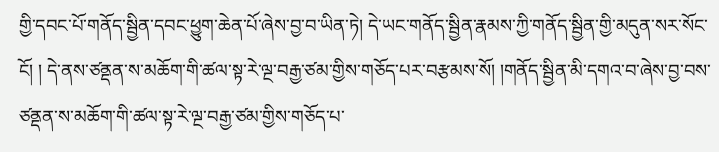གྱི་དབང་པོ་གནོད་སྦྱིན་དབང་ཕྱུག་ཆེན་པོ་ཞེས་བྱ་བ་ཡིན་ཏེ། དེ་ཡང་གནོད་སྦྱིན་རྣམས་ཀྱི་གནོད་སྦྱིན་གྱི་མདུན་སར་སོང་ངོ། ། དེ་ནས་ཙནྡན་ས་མཆོག་གི་ཚལ་སྟ་རེ་ལྔ་བརྒྱ་ཙམ་གྱིས་གཅོད་པར་བརྩམས་སོ། །གནོད་སྦྱིན་མི་དགའ་བ་ཞེས་བྱ་བས་ཙནྡན་ས་མཆོག་གི་ཚལ་སྟ་རེ་ལྔ་བརྒྱ་ཙམ་གྱིས་གཅོད་པ་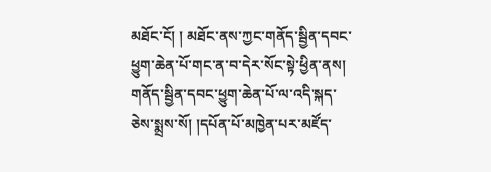མཐོང་ངོ། ། མཐོང་ནས་ཀྱང་གནོད་སྦྱིན་དབང་ཕྱུག་ཆེན་པོ་གང་ན་བ་དེར་སོང་སྟེ་ཕྱིན་ནས། གནོད་སྦྱིན་དབང་ཕྱུག་ཆེན་པོ་ལ་འདི་སྐད་ཅེས་སྨྲས་སོ། །དཔོན་པོ་མཁྱེན་པར་མཛོད་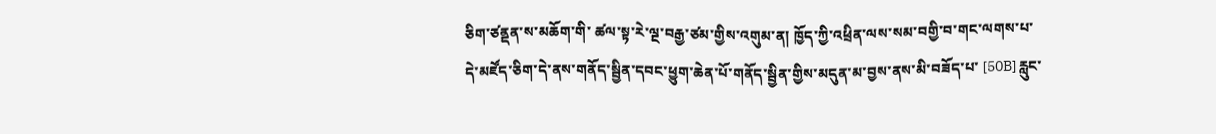ཅིག་ཙནྡན་ས་མཆོག་གི་ ཚལ་སྟ་རེ་ལྔ་བརྒྱ་ཙམ་གྱིས་འགུམ་ན། ཁྱོད་ཀྱི་འཕྲིན་ལས་སམ་བགྱི་བ་གང་ལགས་པ་དེ་མཛོད་ཅིག་དེ་ནས་གནོད་སྦྱིན་དབང་ཕྱུག་ཆེན་པོ་གནོད་སྦྱིན་གྱིས་མདུན་མ་བྱས་ནས་མི་བཟོད་པ་ [50B] རླུང་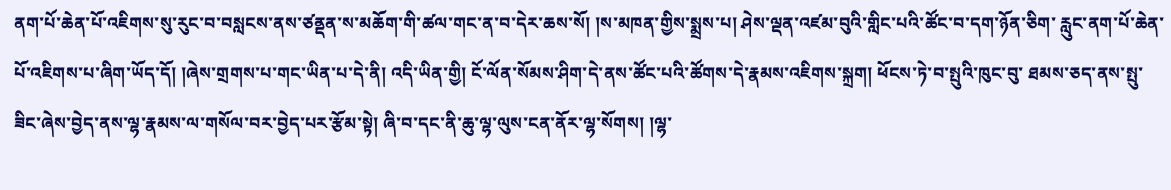ནག་པོ་ཆེན་པོ་འཇིགས་སུ་རུང་བ་བསླངས་ནས་ཙནྡན་ས་མཆོག་གི་ཚལ་གང་ན་བ་དེར་ཆས་སོ། །ས་མཁན་གྱིས་སྨྲས་པ། ཤེས་ལྡན་འཛམ་བུའི་གླིང་པའི་ཚོང་བ་དག་ཉོན་ཅིག་ རླུང་ནག་པོ་ཆེན་པོ་འཇིགས་པ་ཞིག་ཡོད་དོ། །ཞེས་གྲགས་པ་གང་ཡིན་པ་དེ་ནི། འདི་ཡིན་གྱི། ངོ་ལོན་སོམས་ཤིག་དེ་ནས་ཚོང་པའི་ཚོགས་དེ་རྣམས་འཇིགས་སྐྲག། ཕོངས་ཏེ་བ་སྤུའི་ཁུང་བུ་ ཐམས་ཅད་ནས་སྤུ་ཟིང་ཞེས་བྱེད་ནས་ལྷ་རྣམས་ལ་གསོལ་བར་བྱེད་པར་རྩོམ་སྟེ། ཞི་བ་དང་ནི་ཆུ་ལྷ་ལུས་ངན་ནོར་ལྷ་སོགས། །ལྷ་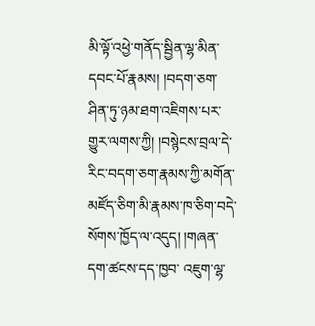མི་ལྟོ་འཕྱེ་གནོད་སྦྱིན་ལྷ་མིན་དབང་པོ་རྣམས། །བདག་ཅག་ ཤིན་ཏུ་ཉམ་ཐག་འཇིགས་པར་གྱུར་ལགས་ཀྱི། །བསྙེངས་བྲལ་དེ་རིང་བདག་ཅག་རྣམས་ཀྱི་མགོན་མཛོད་ཅིག་མི་རྣམས་ཁ་ཅིག་བདེ་སོགས་ཁྱོད་ལ་འདུད། །གཞན་དག་ཚངས་དད་ཁྱབ་ འཇུག་ལྷ་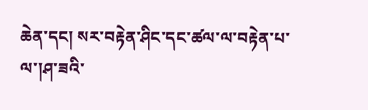ཆེན་དང། སར་བརྟེན་ཤིང་དང་ཚལ་ལ་བརྟེན་པ་ལ་།ཤ་ཟའི་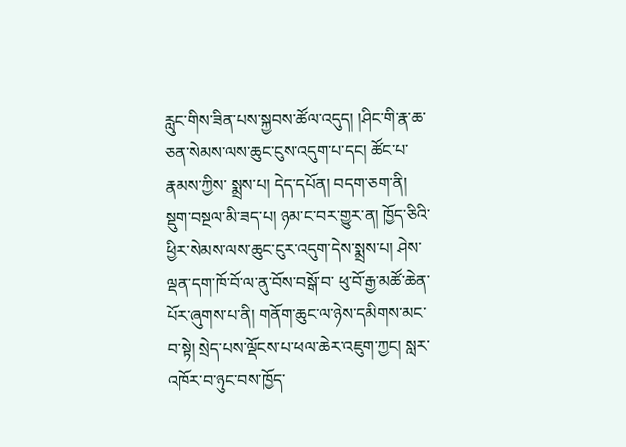རླུང་གིས་ཟིན་པས་སྐྱབས་ཚོལ་འདུད། །ཤིང་གི་རྣ་ཆ་ཅན་སེམས་ལས་ཆུང་ངུས་འདུག་པ་དང། ཚོང་པ་རྣམས་ཀྱིས་ སྨྲས་པ། དེད་དཔོན། བདག་ཅག་ནི། སྡུག་བསྔལ་མི་ཟད་པ། ཉམ་ང་བར་གྱུར་ན། ཁྱོད་ཅིའི་ཕྱིར་སེམས་ལས་ཆུང་ངུར་འདུག་དེས་སྨྲས་པ། ཤེས་ལྡན་དག་ཁོ་བོ་ལ་ནུ་བོས་བསྒོ་བ་ ཕུ་བོ་རྒྱ་མཚོ་ཆེན་པོར་ཞུགས་པ་ནི། གནོག་ཆུང་ལ་ཉེས་དམིགས་མང་བ་སྟེ། སྲེད་པས་ལྡོངས་པ་ཕལ་ཆེར་འཇུག་ཀྱང། སླར་འཁོར་བ་ཉུང་བས་ཁྱོད་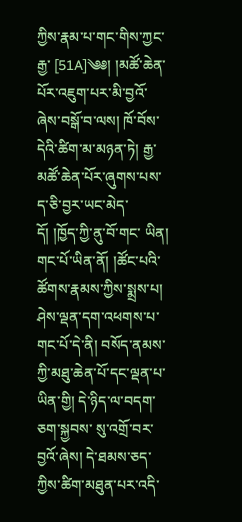ཀྱིས་རྣམ་པ་གང་གིས་ཀྱང་རྒྱ་ [51A]༄༅། །མཚོ་ཆེན་པོར་འཇུག་པར་མི་བྱའོ་ཞེས་བསྒོ་བ་ལས། ཁོ་བོས་དེའི་ཚིག་མ་མཉན་ཏེ། རྒྱ་མཚོ་ཆེན་པོར་ཞུགས་པས་ད་ཅི་བྱར་ཡང་མེད་དོ། །ཁྱོད་ཀྱི་ནུ་བོ་གང་ ཡིན། གང་པོ་ཡིན་ནོ། །ཚོང་པའི་ཚོགས་རྣམས་ཀྱིས་སྨྲས་པ། ཤེས་ལྡན་དག་འཕགས་པ་གང་པོ་དེ་ནི། བསོད་ནམས་ཀྱི་མཐུ་ཆེན་པོ་དང་ལྡན་པ་ཡིན་གྱི། དེ་ཉིད་ལ་བདག་ཅག་སྐྱབས་ སུ་འགྲོ་བར་བྱའོ་ཞེས། དེ་ཐམས་ཅད་ཀྱིས་ཚིག་མཐུན་པར་འདི་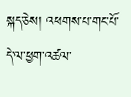སྐད་ཅེས། འཕགས་པ་གང་པོ་དེ་ལ་ཕྱག་འཚལ་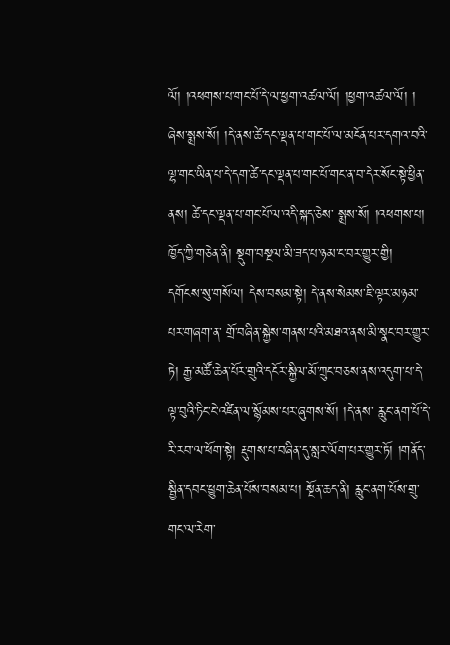ལོ། །འཕགས་པ་གང་པོ་དེ་ལ་ཕྱག་འཚལ་ལོ། །ཕྱག་འཚལ་ལོ། ། ཞེས་སྨྲས་སོ། །དེ་ནས་ཚེ་དང་ལྡན་པ་གང་པོ་ལ་མངོན་པར་དགའ་བའི་ལྷ་གང་ཡིན་པ་དེ་དག་ཚེ་དང་ལྡན་པ་གང་པོ་གང་ན་བ་དེར་སོང་སྟེ་ཕྱིན་ནས། ཚེ་དང་ལྡན་པ་གང་པོ་ལ་འདི་སྐད་ཅེས་ སྨྲས་སོ། །འཕགས་པ། ཁྱོད་ཀྱི་གཅེན་ནི། སྡུག་བསྔལ་མི་ཟད་པ་ཉམ་ང་བར་གྱུར་གྱི། དགོངས་སུ་གསོལ། དེས་བསམ་སྟེ། དེ་ནས་སེམས་ཇི་ལྟར་མཉམ་པར་གཞག་ན་ གྲོ་བཞིན་སྐྱེས་གནས་པའི་མཐའ་ནས་མི་སྣང་བར་གྱུར་ཏེ། རྒྱ་མཚོ་ཆེན་པོར་གྲུའི་དངོར་སྐྱིལ་མོ་ཀྲུང་བཅས་ནས་འདུག་པ་དེ་ལྟ་བུའི་ཏིང་ངེ་འཛིན་ལ་སྙོམས་པར་ཞུགས་སོ། །དེ་ནས་ རླུང་ནག་པོ་དེ་རི་རབ་ལ་ཕོག་སྟེ། རྡུགས་པ་བཞིན་དུ་སླར་ལོག་པར་གྱུར་ཏོ། །གནོད་སྦྱིན་དབང་ཕྱུག་ཆེན་པོས་བསམ་པ། སྔོན་ཆད་ནི། རླུང་ནག་པོས་གྲུ་གང་ལ་རེག་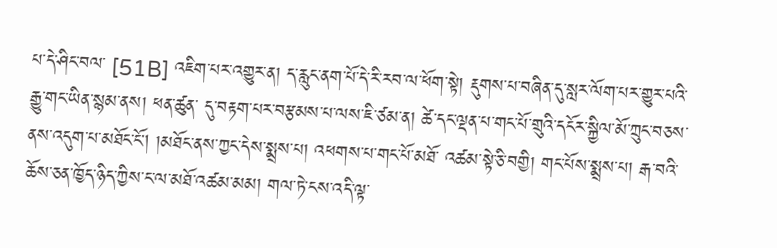པ་དེ་ཤིང་བལ་ [51B] འཇིག་པར་འགྱུར་ན། ད་རླུང་ནག་པོ་དེ་རི་རབ་ལ་ཕོག་སྟེ། རྡུགས་པ་བཞིན་དུ་སླར་ལོག་པར་གྱུར་པའི་རྒྱུ་གང་ཡིན་སྙམ་ནས། ཕན་ཚུན་ དུ་བརྟག་པར་བརྩམས་པ་ལས་ཇི་ཙམ་ན། ཚེ་དང་ལྡན་པ་གང་པོ་གྲུའི་དངོར་སྐྱིལ་མོ་ཀྲུང་བཅས་ནས་འདུག་པ་མཐོང་ངོ། །མཐོང་ནས་ཀྱང་དེས་སྨྲས་པ། འཕགས་པ་གང་པོ་མཐོ་ འཚམ་སྟེ་ཅི་བགྱི། གང་པོས་སྨྲས་པ། རྒ་བའི་ཆོས་ཅན་ཁྱོད་ཉིད་ཀྱིས་ང་ལ་མཐོ་འཚམ་མམ། གལ་ཏེ་ངས་འདི་ལྟ་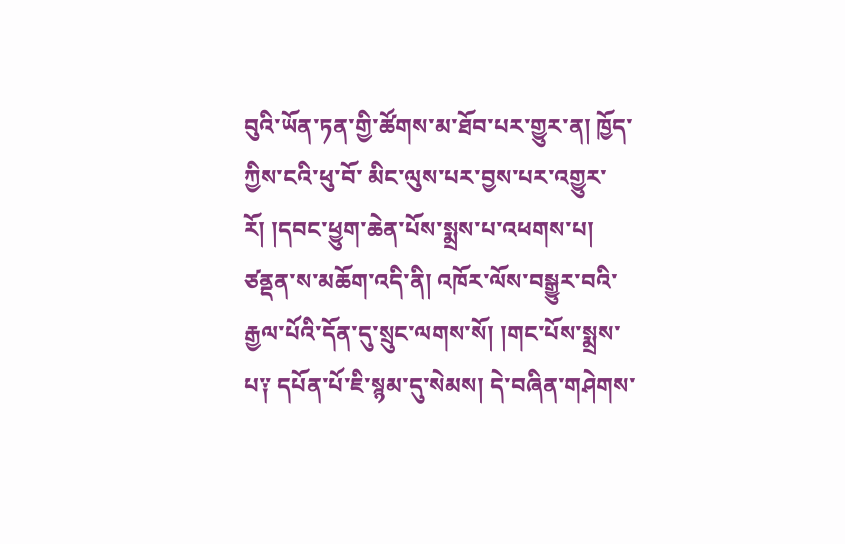བུའི་ཡོན་ཏན་གྱི་ཚོགས་མ་ཐོབ་པར་གྱུར་ན། ཁྱོད་ཀྱིས་ངའི་ཕུ་བོ་ མིང་ལུས་པར་བྱས་པར་འགྱུར་རོ། །དབང་ཕྱུག་ཆེན་པོས་སྨྲས་པ་འཕགས་པ། ཙནྡན་ས་མཆོག་འདི་ནི། འཁོར་ལོས་བསྒྱུར་བའི་རྒྱལ་པོའི་དོན་དུ་སྲུང་ལགས་སོ། །གང་པོས་སྨྲས་ པ༑ དཔོན་པོ་ཇི་སྙམ་དུ་སེམས། དེ་བཞིན་གཤེགས་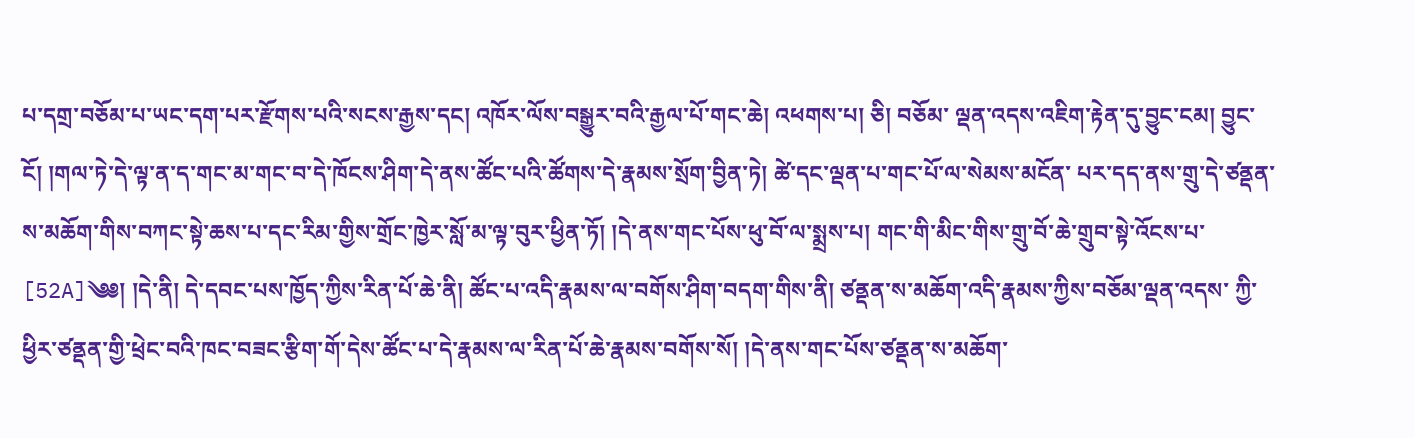པ་དགྲ་བཅོམ་པ་ཡང་དག་པར་རྫོགས་པའི་སངས་རྒྱས་དང། འཁོར་ལོས་བསྒྱུར་བའི་རྒྱལ་པོ་གང་ཆེ། འཕགས་པ། ཅི། བཅོམ་ ལྡན་འདས་འཇིག་རྟེན་དུ་བྱུང་ངམ། བྱུང་ངོ། །གལ་ཏེ་དེ་ལྟ་ན་ད་གང་མ་གང་བ་དེ་ཁོངས་ཤིག་དེ་ནས་ཚོང་པའི་ཚོགས་དེ་རྣམས་སྲོག་བྱིན་ཏེ། ཚེ་དང་ལྡན་པ་གང་པོ་ལ་སེམས་མངོན་ པར་དད་ནས་གྲུ་དེ་ཙནྡན་ས་མཆོག་གིས་བཀང་སྟེ་ཆས་པ་དང་རིམ་གྱིས་གྲོང་ཁྱེར་སློ་མ་ལྟ་བུར་ཕྱིན་ཏོ། །དེ་ནས་གང་པོས་ཕུ་བོ་ལ་སྨྲས་པ། གང་གི་མིང་གིས་གྲུ་བོ་ཆེ་གྲུབ་སྟེ་འོངས་པ་ [52A]༄༅། །དེ་ནི། དེ་དབང་པས་ཁྱོད་ཀྱིས་རིན་པོ་ཆེ་ནི། ཚོང་པ་འདི་རྣམས་ལ་བགོས་ཤིག་བདག་གིས་ནི། ཙནྡན་ས་མཆོག་འདི་རྣམས་ཀྱིས་བཅོམ་ལྡན་འདས་ ཀྱི་ཕྱིར་ཙནྡན་གྱི་ཕྲེང་བའི་ཁང་བཟང་རྩིག་གོ་དེས་ཚོང་པ་དེ་རྣམས་ལ་རིན་པོ་ཆེ་རྣམས་བགོས་སོ། །དེ་ནས་གང་པོས་ཙནྡན་ས་མཆོག་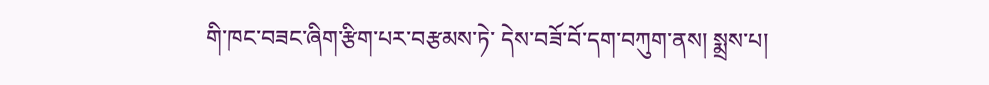གི་ཁང་བཟང་ཞིག་རྩིག་པར་བརྩམས་ཏེ་ དེས་བཟོ་བོ་དག་བཀུག་ནས། སྨྲས་པ།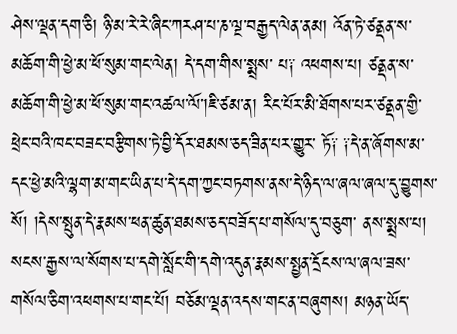ཤེས་ལྡན་དག་ཅི། ཉི་མ་རེ་རེ་ཞིང་ཀརཤ་པ་ཎ་ལྔ་བརྒྱད་ལེན་ནམ། འོན་ཏེ་ཙནྡན་ས་མཆོག་གི་ཕྱེ་མ་ཕོ་སུམ་གང་ལེན། དེ་དག་གིས་སྨྲས་ པ༑ འཕགས་པ། ཙནྡན་ས་མཆོག་གི་ཕྱེ་མ་ཕོ་སུམ་གང་འཚལ་ལོ་།ཇི་ཙམ་ན། རིང་པོར་མི་ཐོགས་པར་ཙནྡན་གྱི་ཕྲེང་བའི་ཁང་བཟང་བརྩིགས་ཏེ་བྱི་དོར་ཐམས་ཅད་ཟིན་པར་གྱུར་ ཏོ༑ ༑དེ་ན་ཞོགས་མ་དང་ཕྱེ་མའི་ལྷག་མ་གང་ཡིན་པ་དེ་དག་ཀྱང་བཏགས་ནས་དེ་ཉིད་ལ་ཞལ་ཞལ་དུ་བྱུགས་སོ། །དེས་སྤུན་དེ་རྣམས་ཕན་ཚུན་ཐམས་ཅད་བཟོད་པ་གསོལ་དུ་བཅུག་ ནས་སྨྲས་པ། སངས་རྒྱས་ལ་སོགས་པ་དགེ་སློང་གི་དགེ་འདུན་རྣམས་སྤྱན་དྲོངས་ལ་ཞལ་ཟས་གསོལ་ཅིག་འཕགས་པ་གང་པོ། བཅོམ་ལྡན་འདས་གང་ན་བཞུགས། མཉན་ཡོད་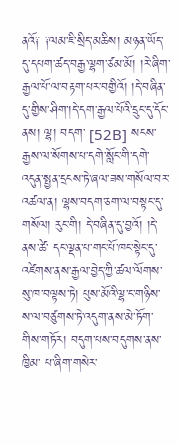ནའོ༑ ༑ལམ་ཇི་སྲིད་མཆིས། མཉན་ཡོད་དུ་དཔག་ཚད་བརྒྱ་ལྷག་ཙམ་མོ། །རེ་ཞིག་རྒྱལ་པོ་ལ་བརྟག་པར་བགྱིའོ། །དེ་བཞིན་དུ་གྱིས་ཤིག་།དེ་དག་རྒྱལ་པོའི་དྲུང་དུ་དོང་ནས། ལྷ། བདག་ [52B] སངས་རྒྱས་ལ་སོགས་པ་དགེ་སློང་གི་དགེ་འདུན་སྤྱན་དྲངས་ཏེ་ཞལ་ཟས་གསོལ་བར་འཚལ་ན། ལྷས་བདག་ཅག་ལ་བསྟང་དུ་གསོལ། རུང་གི། དེ་བཞིན་དུ་བྱའོ། །དེ་ནས་ཚེ་ དང་ལྡན་པ་གང་པོ་ཁང་སྟེང་དུ་འཛེགས་ནས་རྒྱལ་བྱེད་ཀྱི་ཚལ་ལོགས་སུ་ཁ་བལྟས་ཏེ། པུས་མོའི་ལྷ་ང་གཉིས་ས་ལ་བཙུགས་ཏེ་འདུག་ནས་མེ་ཏོག་གིས་གཏོར། བདུག་པས་བདུགས་ནས་ཁྱིམ་ པ་ཞིག་གསེར་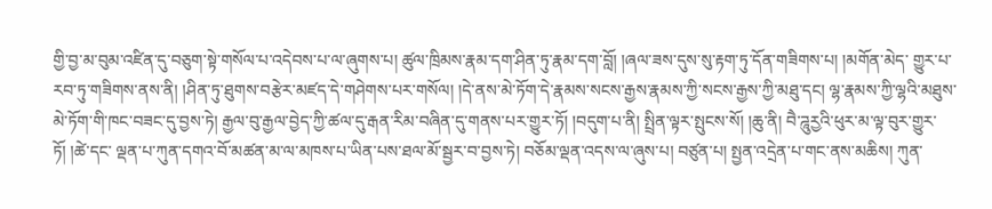གྱི་བྱ་མ་བུམ་འཛིན་དུ་བཅུག་སྟེ་གསོལ་པ་འདེབས་པ་ལ་ཞུགས་པ། ཚུལ་ཁྲིམས་རྣམ་དག་ཤིན་ཏུ་རྣམ་དག་བློ། །ཞལ་ཟས་དུས་སུ་རྟག་ཏུ་དོན་གཟིགས་པ། །མགོན་མེད་ གྱུར་པ་རབ་ཏུ་གཟིགས་ནས་ནི། །ཤིན་ཏུ་ཐུགས་བརྩེར་མཛད་དེ་གཤེགས་པར་གསོལ། །དེ་ནས་མེ་ཏོག་དེ་རྣམས་སངས་རྒྱས་རྣམས་ཀྱི་སངས་རྒྱས་ཀྱི་མཐུ་དང། ལྷ་རྣམས་ཀྱི་ལྷའི་མཐུས་ མེ་ཏོག་གི་ཁང་བཟང་དུ་བྱས་ཏེ། རྒྱལ་བུ་རྒྱལ་བྱེད་ཀྱི་ཚལ་དུ་རྒན་རིམ་བཞིན་དུ་གནས་པར་གྱུར་ཏོ། །བདུག་པ་ནི། སྤྲིན་ལྟར་སྤུངས་སོ། །ཆུ་ནི། བཻ་ཌཱུརྱའི་ཕུར་མ་ལྟ་བུར་གྱུར་ཏོ། །ཚེ་དང་ ལྡན་པ་ཀུན་དགའ་བོ་མཚན་མ་ལ་མཁས་པ་ཡིན་པས་ཐལ་མོ་སྦྱར་བ་བྱས་ཏེ། བཅོམ་ལྡན་འདས་ལ་ཞུས་པ། བཙུན་པ། སྤྱན་འདྲེན་པ་གང་ནས་མཆིས། ཀུན་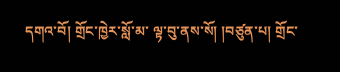དགའ་བོ། གྲོང་ཁྱེར་སློ་མ་ ལྟ་བུ་ནས་སོ། །བཙུན་པ། གྲོང་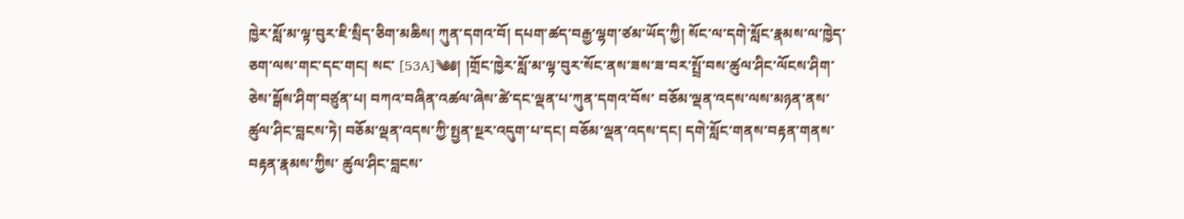ཁྱེར་སློ་མ་ལྟ་བུར་ཇི་སྲིད་ཅིག་མཆིས། ཀུན་དགའ་བོ། དཔག་ཚད་བརྒྱ་ལྷག་ཙམ་ཡོད་ཀྱི། སོང་ལ་དགེ་སློང་རྣམས་ལ་ཁྱེད་ཅག་ལས་གང་དང་གང། སང་ [53A]༄༅། །གྲོང་ཁྱེར་སློ་མ་ལྟ་བུར་སོང་ནས་ཟས་ཟ་བར་སྤྲོ་བས་ཚུལ་ཤིང་ལོངས་ཤིག་ཅེས་སྒོས་ཤིག་བཙུན་པ། བཀའ་བཞིན་འཚལ་ཞེས་ཚེ་དང་ལྡན་པ་ཀུན་དགའ་བོས་ བཅོམ་ལྡན་འདས་ལས་མཉན་ནས་ཚུལ་ཤིང་བླངས་ཏེ། བཅོམ་ལྡན་འདས་ཀྱི་སྤྱན་སྔར་འདུག་པ་དང། བཅོམ་ལྡན་འདས་དང། དགེ་སློང་གནས་བརྟན་གནས་བརྟན་རྣམས་ཀྱིས་ ཚུལ་ཤིང་བླངས་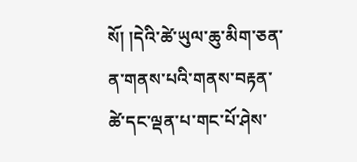སོ། །དེའི་ཚེ་ཡུལ་ཆུ་མིག་ཅན་ན་གནས་པའི་གནས་བརྟན་ཚེ་དང་ལྡན་པ་གང་པོ་ཤེས་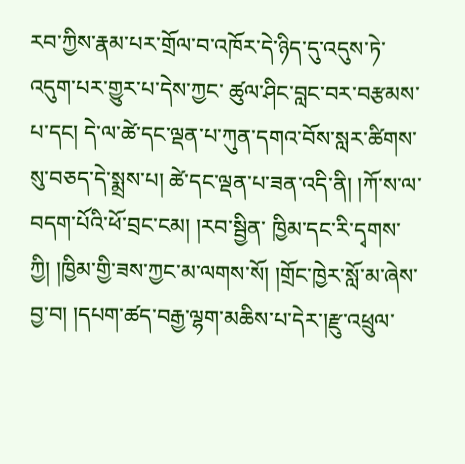རབ་ཀྱིས་རྣམ་པར་གྲོལ་བ་འཁོར་དེ་ཉིད་དུ་འདུས་ཏེ་འདུག་པར་གྱུར་པ་དེས་ཀྱང་ ཚུལ་ཤིང་བླང་བར་བརྩམས་པ་དང། དེ་ལ་ཚེ་དང་ལྡན་པ་ཀུན་དགའ་བོས་སླར་ཚིགས་སུ་བཅད་དེ་སྨྲས་པ། ཚེ་དང་ལྡན་པ་ཟན་འདི་ནི། །ཀོ་ས་ལ་བདག་པོའི་ཕོ་བྲང་ངམ། །རབ་སྦྱིན་ ཁྱིམ་དང་རི་དྭགས་ཀྱི། །ཁྱིམ་གྱི་ཟས་ཀྱང་མ་ལགས་སོ། །གྲོང་ཁྱེར་སློ་མ་ཞེས་བྱ་བ། །དཔག་ཚད་བརྒྱ་ལྷག་མཆིས་པ་དེར་།རྫུ་འཕྲུལ་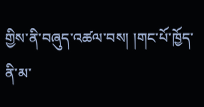གྱིས་ནི་བཞུད་འཚལ་བས། །གང་པོ་ཁྱོད་ནི་མ་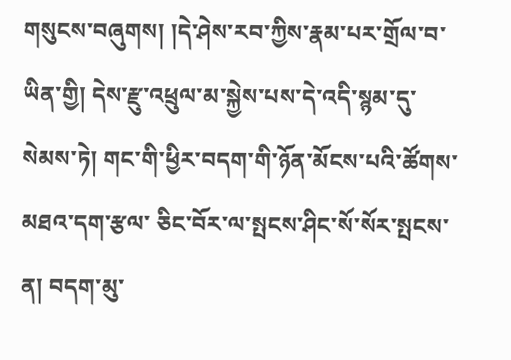གསུངས་བཞུགས། །དེ་ཤེས་རབ་ཀྱིས་རྣམ་པར་གྲོལ་བ་ཡིན་གྱི། དེས་རྫུ་འཕྲུལ་མ་སྐྱེས་པས་དེ་འདི་སྙམ་དུ་སེམས་ཏེ། གང་གི་ཕྱིར་བདག་གི་ཉོན་མོངས་པའི་ཚོགས་མཐའ་དག་རྩལ་ ཅིང་བོར་ལ་སྤངས་ཤིང་སོ་སོར་སྤངས་ན། བདག་མུ་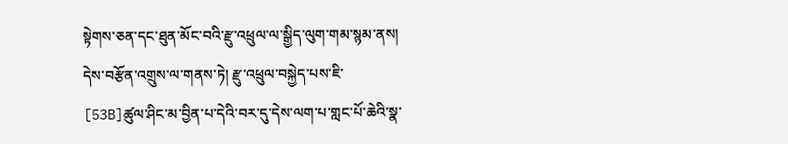སྟེགས་ཅན་དང་ཐུན་མོང་བའི་རྫུ་འཕྲུལ་ལ་སྒྱིད་ལུག་གམ་སྙམ་ནས། དེས་བརྩོན་འགྲུས་ལ་གནས་ཏེ། རྫུ་འཕྲུལ་བསྐྱེད་པས་ཇི་ [53B]ཚུལ་ཤིང་མ་བྱིན་པ་དེའི་བར་དུ་དེས་ལག་པ་གླང་པོ་ཆེའི་སྣ་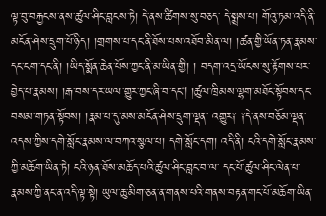ལྟ་བུ་བརྐྱངས་ནས་ཚུལ་ཤིང་བླངས་ཏེ། དེ་ནས་ཚིགས་སུ་བཅད་ དེ་སྨྲས་པ། གོའུ་ཏམ་འདི་ནི་མངོན་ཤེས་དྲུག་པོ་ཉིད། །གྲགས་པ་དང་ནི་ཐོས་པས་འཐོབ་མིན་ལ། །ཚན་གྱི་ཡོན་ཏན་རྣམས་དང་ངག་དང་ནི། །ཡིད་སྨོན་ཆེན་པོས་ཀྱང་ནི་མ་ཡིན་གྱི། ། བདག་འདྲ་ཡོངས་སུ་རྟོགས་པར་བྱེད་པ་རྣམས། །རྒ་བས་དར་ཡལ་གྱུར་ཀྱང་ཞི་བ་དང། །ཚུལ་ཁྲིམས་ལྷག་མཐོང་སྟོབས་དང་བསམ་གཏན་སྟོབས། །རྣམ་པ་དུ་མས་མངོན་ཤེས་དྲུག་ལྡན་ འགྱུར༑ ༑དེ་ནས་བཅོམ་ལྡན་འདས་ཀྱིས་དགེ་སློང་རྣམས་ལ་བཀའ་སྩལ་པ། དགེ་སློང་དག། འདི་ནི། ངའི་དགེ་སློང་རྣམས་ཀྱི་མཆོག་ཡིན་ཏེ། ངའི་ཉན་ཐོས་མཆོད་པའི་ཚུལ་ཤིང་བླང་བ་ལ་ དང་པོ་ཚུལ་ཤིང་ལེན་པ་རྣམས་ཀྱི་ནང་ན་འདི་ལྟ་སྟེ། ཡུལ་ཆུ་མིག་ཅན་ན་གནས་པའི་གནས་བརྟན་གང་པོ་མཆོག་ཡིན་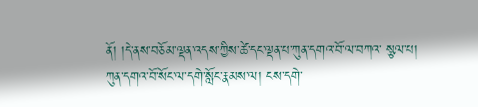ནོ། །དེ་ནས་བཅོམ་ལྡན་འདས་ཀྱིས་ཚེ་དང་ལྡན་པ་ཀུན་དགའ་བོ་ལ་བཀའ་ སྩལ་པ། ཀུན་དགའ་བོ་སོང་ལ་དགེ་སློང་རྣམས་ལ། ངས་དགེ་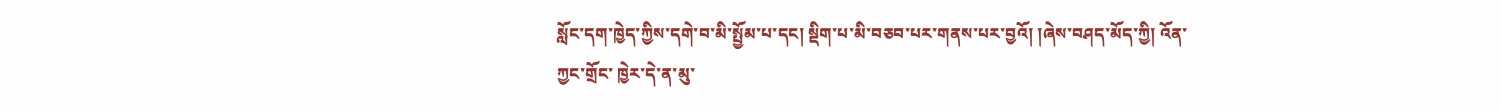སློང་དག་ཁྱེད་ཀྱིས་དགེ་བ་མི་སྤྱོམ་པ་དང། སྡིག་པ་མི་བཅབ་པར་གནས་པར་བྱའོ། །ཞེས་བཤད་མོད་ཀྱི། འོན་ཀྱང་གྲོང་ ཁྱེར་དེ་ན་མུ་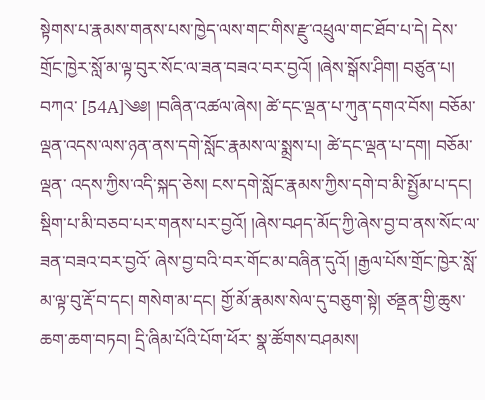སྟེགས་པ་རྣམས་གནས་པས་ཁྱེད་ལས་གང་གིས་རྫུ་འཕྲུལ་གང་ཐོབ་པ་དེ། དེས་གྲོང་ཁྱེར་སློ་མ་ལྟ་བུར་སོང་ལ་ཟན་བཟའ་བར་བྱའོ། །ཞེས་སྒོས་ཤིག། བཙུན་པ། བཀའ་ [54A]༄༅། །བཞིན་འཚལ་ཞེས། ཚེ་དང་ལྡན་པ་ཀུན་དགའ་བོས། བཅོམ་ལྡན་འདས་ལས་ཉན་ནས་དགེ་སློང་རྣམས་ལ་སྨྲས་པ། ཚེ་དང་ལྡན་པ་དག། བཅོམ་ལྡན་ འདས་ཀྱིས་འདི་སྐད་ཅེས། ངས་དགེ་སློང་རྣམས་ཀྱིས་དགེ་བ་མི་སྤྱོམ་པ་དང། སྡིག་པ་མི་བཅབ་པར་གནས་པར་བྱའོ། །ཞེས་བཤད་མོད་ཀྱི་ཞེས་བྱ་བ་ནས་སོང་ལ་ཟན་བཟའ་བར་བྱའོ་ ཞེས་བྱ་བའི་བར་གོང་མ་བཞིན་དུའོ། །རྒྱལ་པོས་གྲོང་ཁྱེར་སློ་མ་ལྟ་བུ་རྡོ་བ་དང། གསེག་མ་དང། གྱོ་མོ་རྣམས་སེལ་དུ་བཅུག་སྟེ། ཙནྡན་གྱི་ཆུས་ཆག་ཆག་བཏབ། དྲི་ཞིམ་པོའི་པོག་ཕོར་ སྣ་ཚོགས་བཤམས།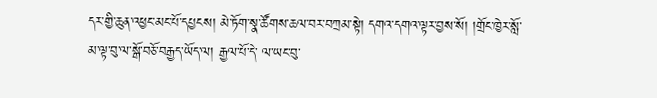དར་གྱི་ཆུན་འཕྱང་མང་པོ་དཔྱངས། མེ་ཏོག་སྣ་ཚོགས་ཆལ་བར་བཀྲམ་སྟེ། དགའ་དགའ་ལྟར་བྱས་སོ། །གྲོང་ཁྱེར་སློ་མ་ལྟ་བུ་ལ་སྒོ་བཅོ་བརྒྱད་ཡོད་ལ། རྒྱལ་པོ་དེ་ ལ་ཡང་བུ་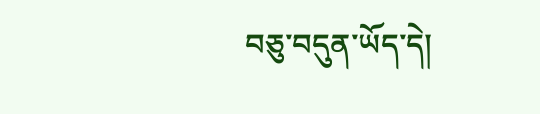བཅུ་བདུན་ཡོད་དེ།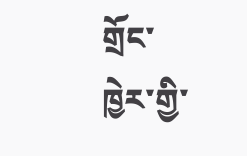གྲོང་ཁྱེར་གྱི་